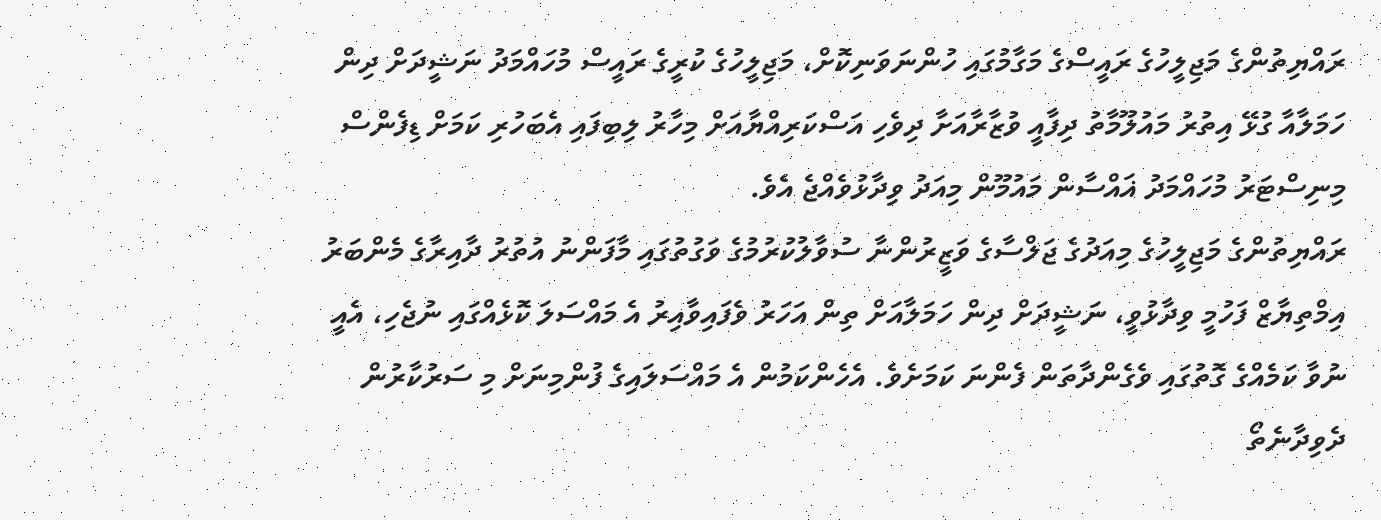ރައްޔިތުންގެ މަޖިލީހުގެ ރައީސްގެ މަގާމުގައި ހުންނަވަނިކޮށް، މަޖިލީހުގެ ކުރީގެ ރައީސް މުހައްމަދު ނަޝީދަށް ދިން ހަމަލާއާ ގުޅޭ އިތުރު މައުލޫމާތު ދިފާއީ ވުޒާރާއަށާ ދިވެހި އަސްކަރިއްޔާއަށް މިހާރު ލިބިފައި އެބަހުރި ކަމަށް ޑިފެންސް މިނިސްޓަރު މުހައްމަދު ޣައްސާން މައުމޫން މިއަދު ވިދާޅުވެއްޖެ އެވެ.
ރައްޔިތުންގެ މަޖިލީހުގެ މިއަދުގެ ޖަލްސާގެ ވަޒީރުންނާ ސުވާލުކުރުމުގެ ވަގުތުގައި މާފަންނު އުތުރު ދާއިރާގެ މެންބަރު އިމްތިޔާޒް ފަހުމީ ވިދާޅުވީ، ނަޝީދަށް ދިން ހަމަލާއަށް ތިން އަހަރު ވެފައިވާއިރު އެ މައްސަލަ ކޮޅެއްގައި ނުޖެހި، އެއީ ނުވާ ކަމެއްގެ ގޮތުގައި ވެގެންދާތަން ފެންނަ ކަމަށެވެ. އެހެންކަމުން އެ މައްސަލައިގެ ފުންމިނަށް މި ސަރުކާރުން ދެވިދާނެތޯ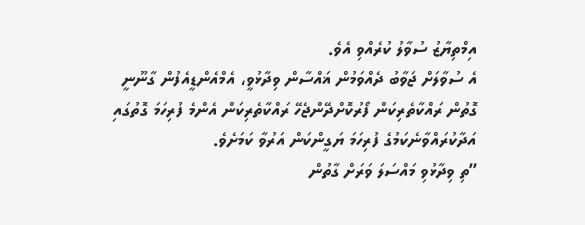އިމްތިޔާޒު ސުވާލު ކުރެއްވި އެވެ.
އެ ސުވާލަށް ޖަވާބު ދެއްވަމުން ޣައްސާން ވިދާޅުވީ، އެމްއެންޑީއެފުން ގާނޫނީ ގޮތުން ރައްކާތެރިކަން ފޯރުކޮށްދޭންޖެހޭ ރައްކާތެރިކަން އެންމެ ފުރިހަމަ ގޮތުގައި އަދާކުރައްވާނެކަމުގެ ފުރިހަމަ ޔަގީންކަން އަރުވާ ކަމަށެވެ.
”ތި ވިދާޅުވި މައްސަލަ ވަރަށް ގާތުން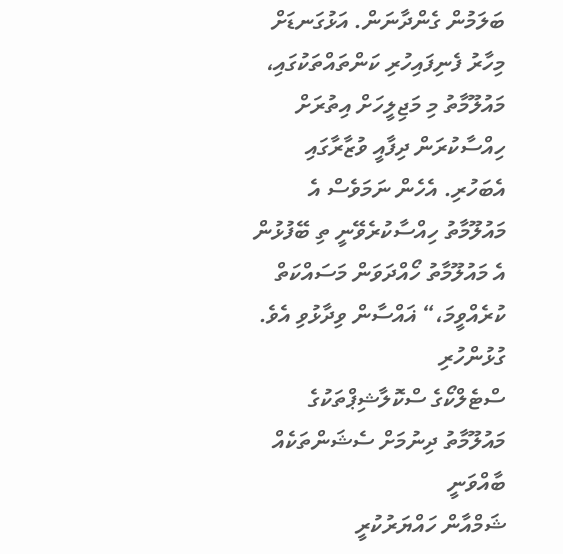ބަލަމުން ގެންދާނަން. އަޅުގަނޑަށް މިހާރު ފެނިފައިހުރި ކަންތައްތަކުގައި، މައުލޫމާތު މި މަޖިލީހަށް އިތުރަށް ހިއްސާކުރަން ދިފާއީ ވުޒާރާގައި އެބަހުރި. އެހެން ނަމަވެސް އެ މައުލޫމާތު ހިއްސާކުރެވޭނީ ތި ބޭފުޅުން އެ މައުލޫމާތު ހޯއްދަވަން މަސައްކަތް ކުރެއްވީމަ،“ ޣައްސާން ވިދާޅުވި އެވެ.
ގުޅުންހުރި
ސްޓެލްކޯގެ ސްކޮލާޝިޕްތަކުގެ މައުލޫމާތު ދިނުމަށް ސެޝަންތަކެއް ބާއްވަނީ
ޝަމްއާން ހައްޔަރުކުރީ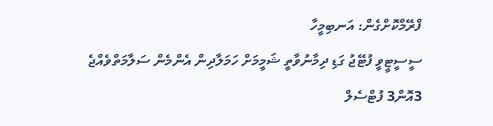ފްރޭމްކޮށްގެން: އަނބިމީހާ
ސީސީޓީވީ ފުޓޭޖު ގަޑި ދިމާނުވާތީ ޝަމީމަށް ހަމަލާދިން އެންމެން ސަލާމަތްވެއްޖެ
3އޮން3 ފުޓްސެލް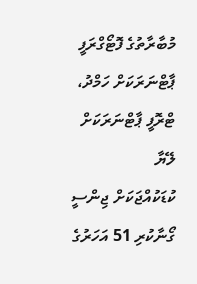މުބާރާތުގެ ފޮޓޯގްރަފީ ޕާޓްނަރަކަށް ހަމްދު، ޓްރޮފީ ޕާޓްނަރަކަށް ލޭޔާ
ކުޑަކުއްޖަކަށް ޖިންސީ ގޯނާކުރި 51 އަހަރުގެ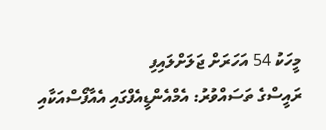މީހަކު 54 އަހަރަށް ޖަލަށްލައިފި
ރައީސްގެ ތަސައްވުރު: އެމްއެންޑީއެފްގައި އެއާފޯސްއަކާއި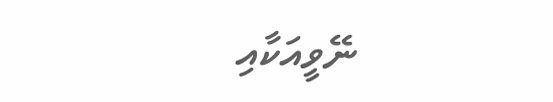ނޭވީއަކާއި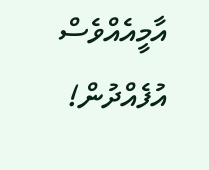އާމީއެއްވެސް އުފެއްދުން!